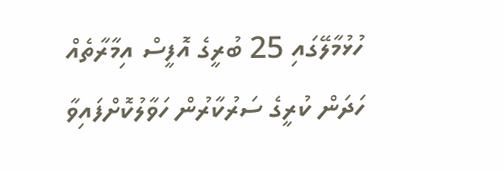ހުޅުމާލޭގައި 25 ބުރީގެ އޮފީސް އިމާރާތެއް ހަދަން ކުރީގެ ސަރުކާރުން ހަވާލުކޮށްފައިވާ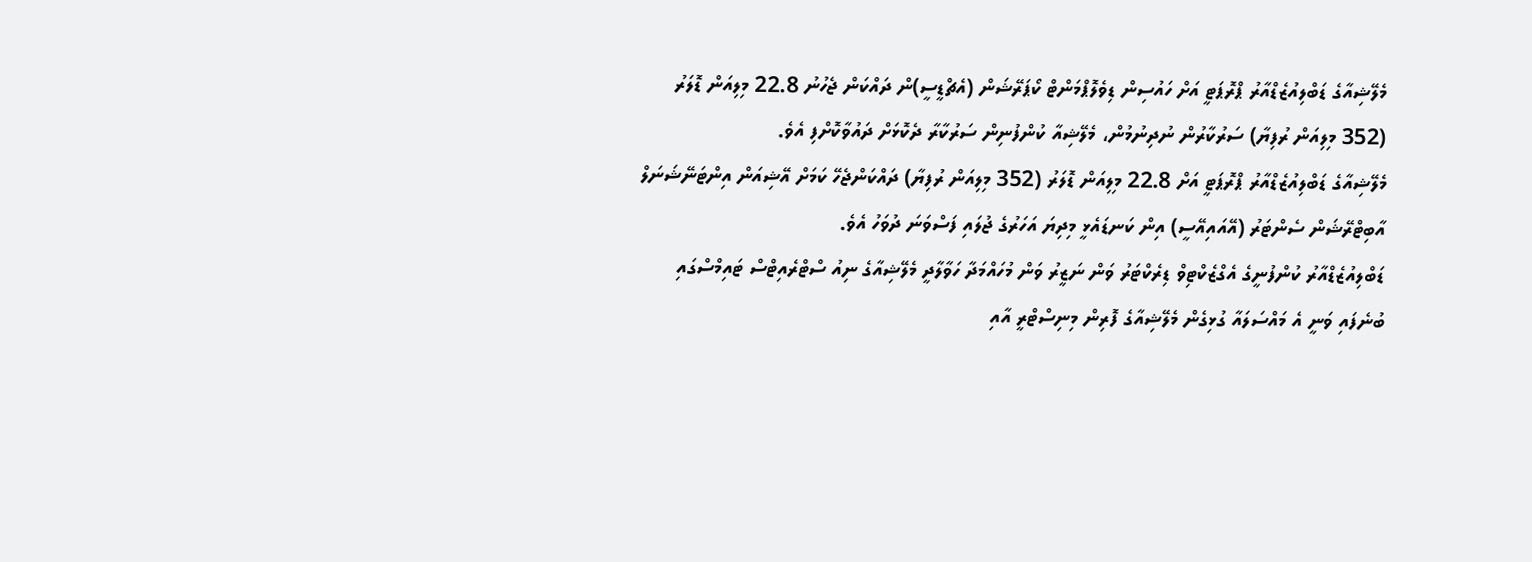މެލޭޝިއާގެ ޑަބްލިއުޒެޑްއާރު ޕްރޮޕަޓީ އަށް ހައުސިން ޑިވެލޮޕްމަންޓް ކޯޕަރޭޝަން (އެޗްޑީސީ)ން ދައްކަން ޖެހުނު 22.8 މިލިއަން ޑޮލަރު (352 މިލިއަން ރުފިޔާ) ސަރުކާރުން ނުދިނުމުން، މެލޭޝިއާ ކުންފުނިން ސަރުކާރާ ދެކޮޅަށް ދައުވާކޮށްފި އެވެ.
މެލޭޝިއާގެ ޑަބްލިއުޒެޑްއާރު ޕްރޮޕަޓީ އަށް 22.8 މިލިއަން ޑޮލަރު (352 މިލިއަން ރުފިޔާ) ދައްކަންޖެހޭ ކަމަށް އޭޝިއަން އިންޓަނޭޝަނަލް އާބިޓްރޭޝަން ސެންޓަރު (އޭއައިއޭސީ) އިން ކަނޑައެޅީ މިދިޔަ އަހަރުގެ ޖުލައި ފަސްވަނަ ދުވަހު އެވެ.
ޑަބްލިއުޒެޑްއާރު ކުންފުނީގެ އެގްޒެކްޓިވް ޑިރެކްޓަރު ވަން ނަޒީރު ވަން މުހައްމަދާ ހަވާލާދީ މެލޭޝިއާގެ ނިއު ސްޓްރެއިޓްސް ޓައިމްސްގައި ބުނެފައި ވަނީ އެ މައްސަލައާ ގުޅިގެން މެލޭޝިއާގެ ފޮރިން މިނިސްޓްރީ އާއި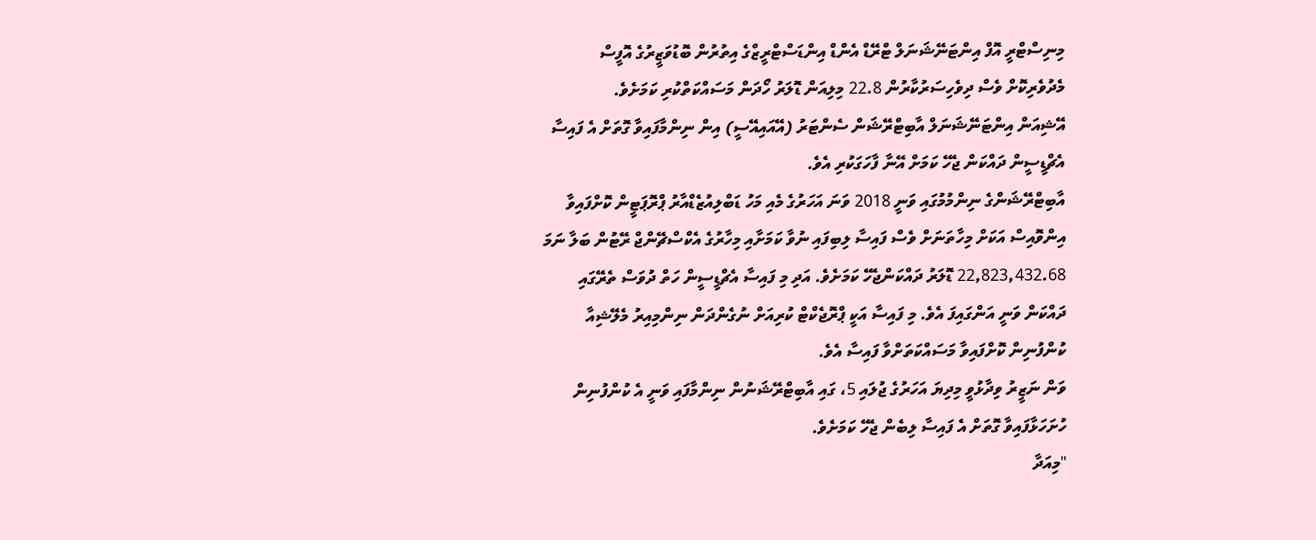މިނިސްޓްރީ އޮފް އިންޓަނޭޝަނަލް ޓްރޭޑް އެންޑް އިންޑަސްޓްރީޒްގެ އިތުރުން ބޮޑުވަޒީރުގެ އޮފީސް މެދުވެރިކޮށް ވެސް ދިވެހިސަރުކާރުން 22.8 މިލިއަން ޑޮލަރު ހޯދަން މަސައްކަތްކުރި ކަމަށެވެ.
އޭޝިއަން އިންޓަނޭޝަނަލް އާބިޓްރޭޝަން ސެންޓަރު (އޭއައިއޭސީ) އިން ނިންމާފައިވާ ގޮތަށް އެ ފައިސާ އެޗްޑީސީން ދައްކަން ޖެހޭ ކަމަށް އޭނާ ފާހަގަކުރި އެވެ.
އާބިޓްރޭޝަންގެ ނިންމުމުގައި ވަނީ 2018 ވަނަ އަހަރުގެ މެއި މަހު ޑަބްލިއުޒެޑްއާރު ޕްރޮޕަޓީން ކޮށްފައިވާ އިންވޮއިސް އަކަށް މިހާތަނަށް ވެސް ފައިސާ ލިބިފައި ނުވާ ކަމަށާއި މިހާރުގެ އެކްސްޗޭންޖް ރޭޓުން ބަލާ ނަމަ 22,823,432.68 ޑޮލަރު ދައްކަންޖެހޭ ކަމަށެވެ. އަދި މި ފައިސާ އެޗްޑީސީން ހަތް ދުވަސް ތެރޭގައި ދައްކަން ވަނީ އަންގައިފަ އެވެ. މި ފައިސާ އަކީ ޕްރޮޖެކްޓް ކުރިއަށް ނުގެންދަން ނިންމިއިރު މެލޭޝިއާ ކުންފުނިން ކޮށްފައިވާ މަސައްކަތަށްވާ ފައިސާ އެވެ.
ވަން ނަޒީރު ވިދާޅުވީ މިދިޔަ އަހަރުގެ ޖުލައި 5، ގައި އާބިޓްރޭޝަނުން ނިންމާފައި ވަނީ އެ ކުންފުނިން ހުށަހަޅާފައިވާ ގޮތަށް އެ ފައިސާ ލިބެން ޖެހޭ ކަމަށެވެ.
"މިއަދާ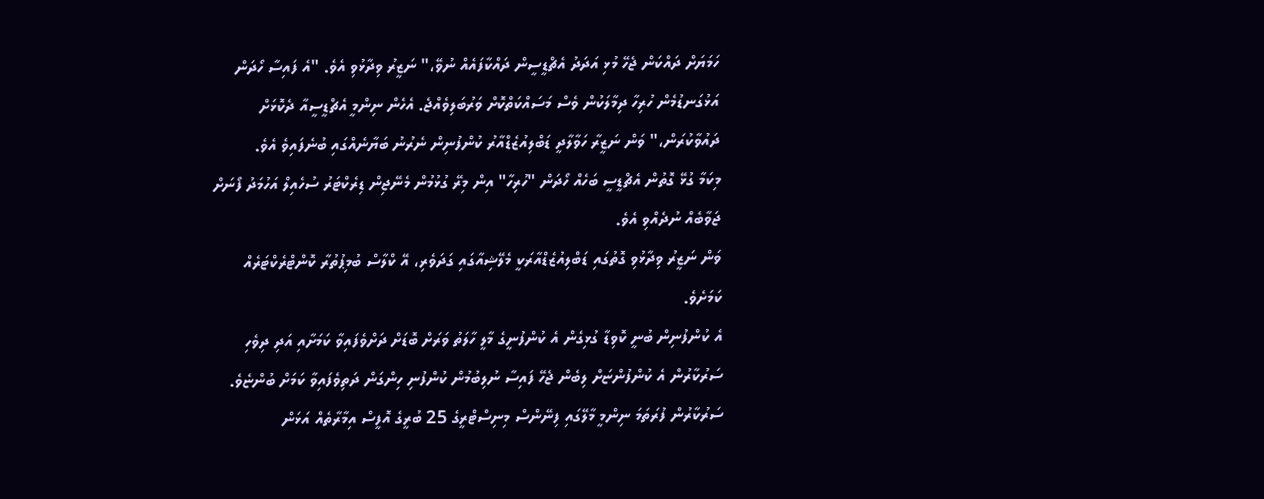ހަމަޔަށް ދައްކަން ޖެހޭ މުޅި އަދަދު އެޗްޑީސީން ދައްކާފައެއް ނުވޭ،" ނަޒީރު ވިދާޅުވި އެވެ. "އެ ފައިސާ ހޯދަން އަޅުގަނޑުމެން ހުރިހާ ދިމާލަކުން ވެސް މަސައްކަތްކޮށް ވަރުބަލިވެއްޖެ. އެހެން ނިންމީ އެޗްޑީސީއާ ދެކޮޅަށް ދައުވާކުރަން،" ވަން ނަޒީރާ ހަވާލާދީ ޑަބްލިއުޒެޑްއާރު ކުންފުނިން ނެރުނު ބަޔާނެއްގައި ބުނެފައިވެ އެވެ.
މިކަމާ ގުޅޭ ގޮތުން އެޗްޑީސީ ބަހެއް ހޯދަން "ހުރިހާ" އިން މިރޭ ގުޅުމުން މެނޭޖިން ޑިރެކްޓަރު ސުހެއިލް އަހުމަދު ފޯނަށް ޖަވާބެއް ނުދެއްވި އެވެ.
ވަން ނަޒީރު ވިދާޅުވި ގޮތުގައި ޑަބްލިއުޒެޑްއާރަކީ މެލޭޝިއާގައި ގަދަވެރި، އޭ ކްލާސް ބުމިޕުތުރާ ކޮންޓްރެކްޓަރެއް ކަމަށެވެ.
އެ ކުންފުނިން ބުނީ ކޮވިޑާ ގުޅިގެން އެ ކުންފުނީގެ މާލީ ހާލަތު ވަރަށް ބޮޑަށް ދަށްވެފައިވާ ކަމަށާއި އަދި ދިވެހި ސަރުކާރުން އެ ކުންފުންޏަށް ލިބެން ޖެހޭ ފައިސާ ނުލިބުމުން ކުންފުނި ހިންގަން ދަތިވެފައިވާ ކަމަށް ބުންޏެވެ.
ސަރުކާރުން ފުރަތަމަ ނިންމީ މާލޭގައި ފިނޭންސް މިނިސްޓްރީގެ 25 ބުރީގެ އޮފީސް އިމާރާތެއް އަޅަން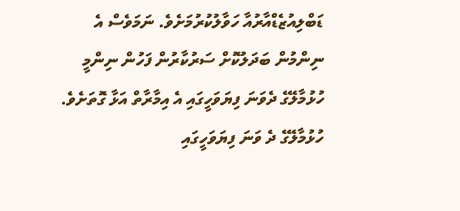ޑަބްލިއުޒެޑްއާރުއާ ހަވާލުކުރުމަށެވެ. ނަމަވެސް އެ ނިންމުން ބަދަލުކޮށް ސަރުކާރުން ފަހުން ނިންމީ ހުޅުމާލޭގެ ދެވަނަ ފިޔަވަހީގައި އެ އިމާރާތް އަޅާ ގޮތަށެވެ.
ހުޅުމާލޭގެ ދެ ވަނަ ފިޔަވަހީގައި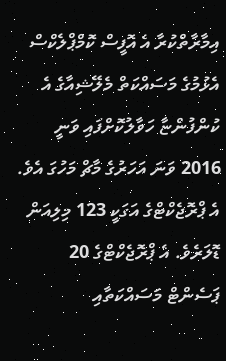އިމާރާތްކުރާ އެ އޮފީސް ކޮމްޕްލެކްސް އެޅުމުގެ މަސައްކަތް މެލޭޝިއާގެ އެ ކުންފުންޏާ ހަވާލުކޮށްފައި ވަނީ 2016 ވަނަ އަހަރުގެ މާޗް މަހުގަ އެވެ. އެ ޕްރޮޖެކްޓްގެ އަގަކީ 123 މިލިއަން ޑޮލަރެވެ. އެ ޕްރޮޖެކްޓްގެ 20 ޕަސެންޓް މަސައްކަތާއި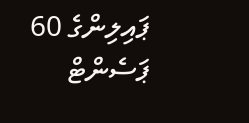ޕައިލިންގެ 60 ޕަސެންޓް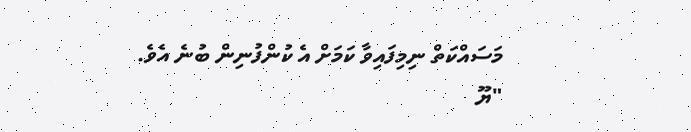މަސައްކަތް ނިމިފައިވާ ކަމަށް އެ ކުންފުނިން ބުނެ އެވެ.
"ޔޫ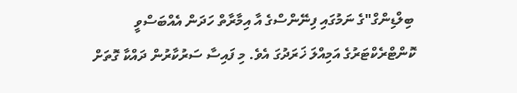ބިލްޑިންގް"ގެ ނަމުގައި ފިނޭންސްގެ އާ އިމާރާތް ހަދަން އެއްބަސްވީ ކޮންޓްރެކްޓަރުގެ އަމިއްލަ ޚަރަދުގަ އެވެ. މި ފައިސާ ސަރުކާރުން ދައްކާ ގޮތަށް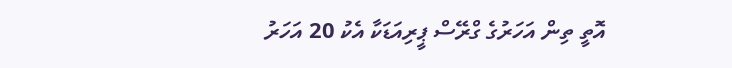އޮތީ ތިން އަހަރުގެ ގްރޭސް ޕީރިއަޑަކާ އެކު 20 އަހަރު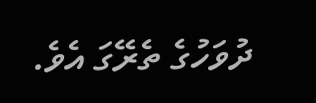ދުވަހުގެ ތެރޭގަ އެވެ.